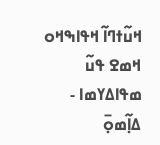ߞߎ߬ߙߣߊ߬ ߞߟߊߒߞߋ ߞߘߐ ߟߎ߬ ߘߟߊߡߌߘߊ - ߡߊ߲߬ߘߋ߲߫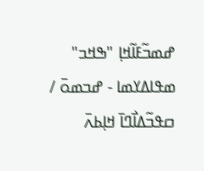ߝߘߏ߬ߓߊ߬ߞߊ߲ "ߒߞߏ" ߘߟߊߡߌߘߊ - ߝߏߘߋ߫ / ߛߟߏ߬ߡߊ߯ߣߊ߫ ߞߊ߲ߕߍ߫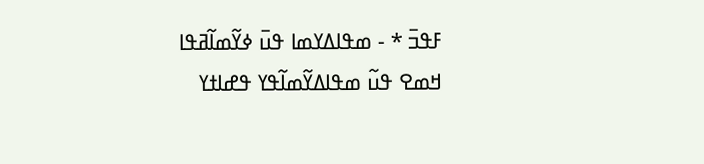ߓߟߏ߫ * - ߘߟߊߡߌߘߊ ߟߎ߫ ߦߌ߬ߘߊ߬ߥߟߊ
ߞߘߐ ߟߎ߬ ߘߟߊߡߌ߬ߘߊ߬ߟߌ ߟߝߊߙߌ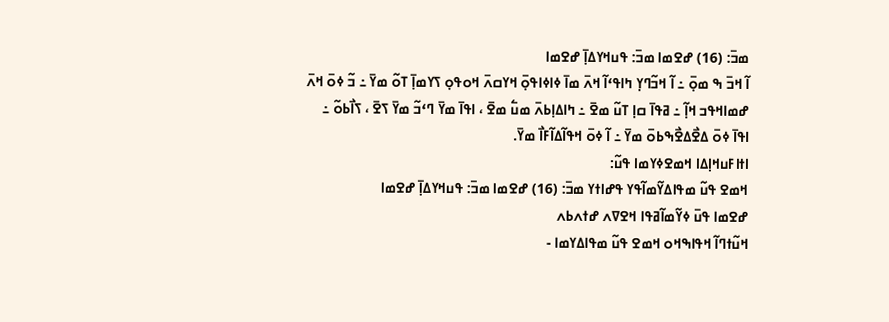ߘߏ߫: (16) ߝߐߘߊ ߘߏ߫: ߟߎߞߌߡߊ߲߫ ߝߐߘߊ
ߊ߬ ߞߏ߫ ߒ ߘߋ߲߫ ߸ ߊ߬ ߞߏ߬ߣߌ߲ ߤߊߟߵߊ߬ ߞߍ߫ ߘߊ߫ ߦߊߦߊߟߋ߲߫ ߞߌߛߍ߫ ߞߋߟߋ߲ ߖߌߘߊ߲߫ ߠߋ߬ ߘߌ߫ ߸ ߏ߬ ߦߋ߫ ߞߍ߫ ߝߘߊߞߟߏ ߞߊ߲߬ ߸ ߥߟߊ߫ ߛߊ߲ ߠߎ߬ ߘߐ߫ ߸ ߤߊߡߊ߲ߕߍ߫ ߘߎ߱ ߘߐ߫ ، ߊߟߊ߫ ߘߌ߫ ߣߵߏ߬ ߘߌ߫ ߖߐ߫ ، ߖߊ߯ߕߋ߬ ߸ ߊߟߊ߫ ߦߋ߫ ߡߐ߯ߡߐ߯ߒߕߋ߫ ߘߌ߫ ߸ ߊ߬ ߦߋ߫ ߞߟߊ߬ߡߊ߬ߓߊ߯ ߘߌ߫.
ߊߙߊߓߎߞߊ߲ߡߊ ߞߘߐߦߌߘߊ ߟߎ߬:
ߞߘߐ ߟߎ߬ ߘߟߊߡߌ߬ߘߊ߬ߟߌ ߟߝߊߙߌ ߘߏ߫: (16) ߝߐߘߊ ߘߏ߫: ߟߎߞߌߡߊ߲߫ ߝߐߘߊ
ߝߐߘߊ ߟߎ߫ ߦߌ߬ߘߊ߬ߥߟߊ ߞߐߜߍ ߝߙߍߕߍ
ߞߎ߬ߙߣߊ߬ ߞߟߊߒߞߋ ߞߘߐ ߟߎ߬ ߘߟߊߡߌߘߊ -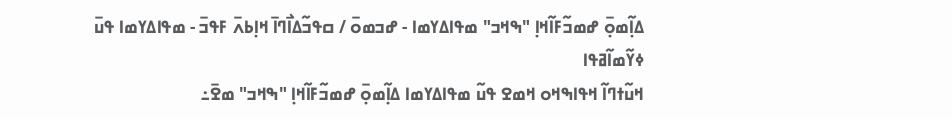ߡߊ߲߬ߘߋ߲߫ ߝߘߏ߬ߓߊ߬ߞߊ߲ "ߒߞߏ" ߘߟߊߡߌߘߊ - ߝߏߘߋ߫ / ߛߟߏ߬ߡߊ߯ߣߊ߫ ߞߊ߲ߕߍ߫ ߓߟߏ߫ - ߘߟߊߡߌߘߊ ߟߎ߫ ߦߌ߬ߘߊ߬ߥߟߊ
ߞߎ߬ߙߣߊ߬ ߞߟߊߒߞߋ ߞߘߐ ߟߎ߬ ߘߟߊߡߌߘߊ ߡߊ߲߬ߘߋ߲߫ ߝߘߏ߬ߓߊ߬ߞߊ߲ "ߒߞߏ" ߘߐ߫߸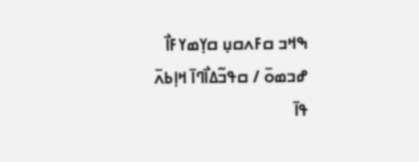ߒߞߏ ߛߓߍߛߎ߲ ߛߌ߲ߘߌߓߊ߯ ߝߏߘߋ߫ / ߛߟߏ߬ߡߊ߯ߣߊ߫ ߞߊ߲ߕߍ߫ ߟߊ߫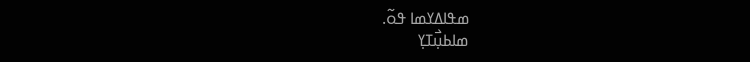ߘߟߊߡߌߘߊ ߟߋ߬.
ߘߊߕߎ߲߯ߠߌ߲